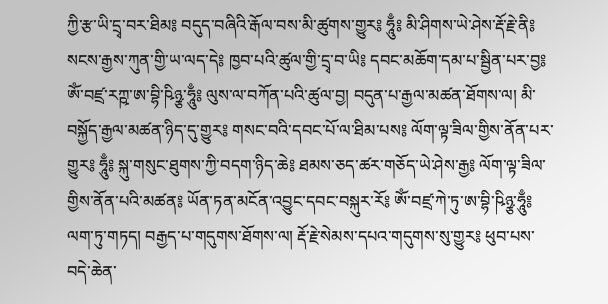ཀྱི་རྩ་ཡི་དྲྭ་བར་ཐིམ༔ བདུད་བཞིའི་རྒོལ་བས་མི་ཚུགས་གྱུར༔ ཧཱུྃ༔ མི་ཤིགས་ཡེ་ཤེས་རྡོ་རྗེ་ནི༔ སངས་རྒྱས་ཀུན་གྱི་ཡ་ལད་དེ༔ ཁྱབ་པའི་ཚུལ་གྱི་དྲྭ་བ་ཡི༔ དབང་མཆོག་དམ་པ་སྦྱིན་པར་བྱ༔ ཨོཾ་བཛྲ་རཀྵ་ཨ་བྷི་ཥིཉྩ་ཧཱུྃ༔ ལུས་ལ་བཀོན་པའི་ཚུལ་བྱ། བདུན་པ་རྒྱལ་མཚན་ཐོགས་ལ། མི་བསྐྱོད་རྒྱལ་མཚན་ཉིད་དུ་གྱུར༔ གསང་བའི་དབང་པོ་ལ་ཐིམ་པས༔ ལོག་ལྟ་ཟིལ་གྱིས་ནོན་པར་གྱུར༔ ཧཱུྃ༔ སྐུ་གསུང་ཐུགས་ཀྱི་བདག་ཉིད་ཆེ༔ ཐམས་ཅད་ཚར་གཅོད་ཡེ་ཤེས་རྒྱ༔ ལོག་ལྟ་ཟིལ་གྱིས་ནོན་པའི་མཚན༔ ཡོན་ཏན་མངོན་འབྱུང་དབང་བསྐུར་རོ༔ ཨོཾ་བཛྲ་ཀེ་ཏུ་ཨ་བྷི་ཥིཉྩ་ཧཱུྃ༔ ལག་ཏུ་གཏད། བརྒྱད་པ་གདུགས་ཐོགས་ལ། རྡོ་རྗེ་སེམས་དཔའ་གདུགས་སུ་གྱུར༔ ཕུབ་པས་བདེ་ཆེན་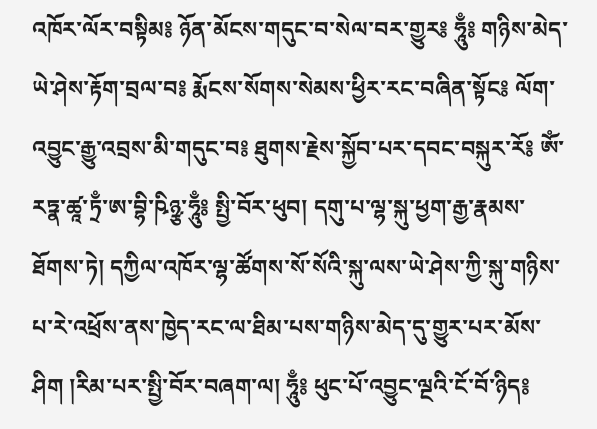འཁོར་ལོར་བསྟིམ༔ ཉོན་མོངས་གདུང་བ་སེལ་བར་གྱུར༔ ཧཱུྃ༔ གཉིས་མེད་ཡེ་ཤེས་རྟོག་བྲལ་བ༔ རྨོངས་སོགས་སེམས་ཕྱིར་རང་བཞིན་སྟོང༔ ལོག་འབྱུང་རྒྱུ་འབྲས་མི་གདུང་བ༔ ཐུགས་རྗེས་སྐྱོབ་པར་དབང་བསྐུར་རོ༔ ཨོཾ་རཏྣ་ཚཱ་ཏྲྃ་ཨ་བྷི་ཥིཉྩ་ཧཱུྃ༔ སྤྱི་བོར་ཕུབ། དགུ་པ་ལྷ་སྐུ་ཕྱག་རྒྱ་རྣམས་ཐོགས་ཏེ། དཀྱིལ་འཁོར་ལྷ་ཚོགས་སོ་སོའི་སྐུ་ལས་ཡེ་ཤེས་ཀྱི་སྐུ་གཉིས་པ་རེ་འཕྲོས་ནས་ཁྱེད་རང་ལ་ཐིམ་པས་གཉིས་མེད་དུ་གྱུར་པར་མོས་ཤིག །རིམ་པར་སྤྱི་བོར་བཞག་ལ། ཧཱུྃ༔ ཕུང་པོ་འབྱུང་ལྔའི་ངོ་བོ་ཉིད༔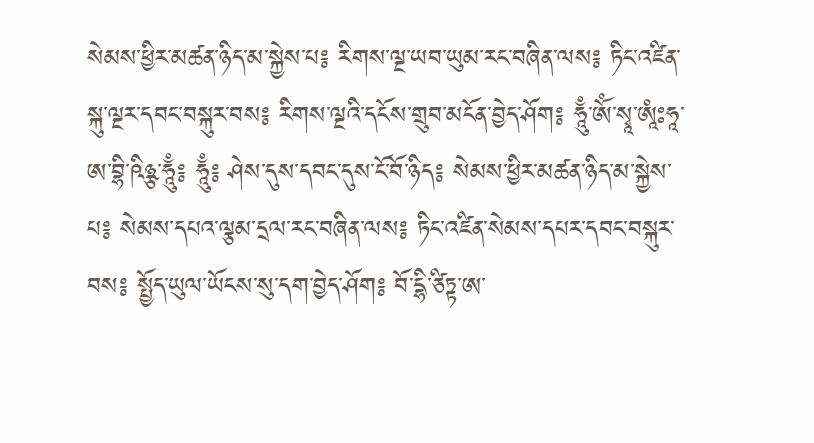སེམས་ཕྱིར་མཚན་ཉིད་མ་སྐྱེས་པ༔ རིགས་ལྔ་ཡབ་ཡུམ་རང་བཞིན་ལས༔ ཏིང་འཛིན་སྐུ་ལྔར་དབང་བསྐུར་བས༔ རིགས་ལྔའི་དངོས་གྲུབ་མངོན་བྱེད་ཤོག༔ ཧཱུྃ་ཨོཾ་སྭཱ་ཨཱཾཿཧཱ་ཨ་བྷི་ཥིཉྩ་ཧཱུྃ༔ ཧཱུྃ༔ ཤེས་དུས་དབང་དུས་ངོ་བོ་ཉིད༔ སེམས་ཕྱིར་མཚན་ཉིད་མ་སྐྱེས་པ༔ སེམས་དཔའ་ལྕམ་དྲལ་རང་བཞིན་ལས༔ ཏིང་འཛིན་སེམས་དཔར་དབང་བསྐུར་བས༔ སྤྱོད་ཡུལ་ཡོངས་སུ་དག་བྱེད་ཤོག༔ བོ་དྷི་ཙིཏྟ་ཨ་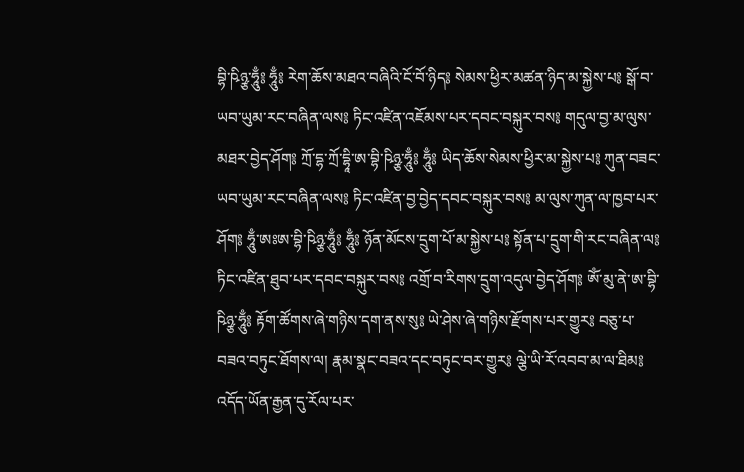བྷི་ཥིཉྩ་ཧཱུྃ༔ ཧཱུྃ༔ རེག་ཆོས་མཐའ་བཞིའི་ངོ་བོ་ཉིད༔ སེམས་ཕྱིར་མཚན་ཉིད་མ་སྐྱེས་པ༔ སྒོ་བ་ཡབ་ཡུམ་རང་བཞིན་ལས༔ ཏིང་འཛིན་འཇོམས་པར་དབང་བསྐུར་བས༔ གདུལ་བྱ་མ་ལུས་མཐར་བྱེད་ཤོག༔ ཀྲོ་དྷ་ཀྲོ་དྷཱི་ཨ་བྷི་ཥིཉྩ་ཧཱུྃ༔ ཧཱུྃ༔ ཡིད་ཆོས་སེམས་ཕྱིར་མ་སྐྱེས་པ༔ ཀུན་བཟང་ཡབ་ཡུམ་རང་བཞིན་ལས༔ ཏིང་འཛིན་བྱ་བྱེད་དབང་བསྐུར་བས༔ མ་ལུས་ཀུན་ལ་ཁྱབ་པར་ཤོག༔ ཧཱུྃ་ཨཿཨ་བྷི་ཥིཉྩ་ཧཱུྃ༔ ཧཱུྃ༔ ཉོན་མོངས་དྲུག་པོ་མ་སྐྱེས་པ༔ སྟོན་པ་དྲུག་གི་རང་བཞིན་ལ༔ ཏིང་འཛིན་ཐུབ་པར་དབང་བསྐུར་བས༔ འགྲོ་བ་རིགས་དྲུག་འདུལ་བྱེད་ཤོག༔ ཨོཾ་མུ་ནེ་ཨ་བྷི་ཥིཉྩ་ཧཱུྃ༔ རྟོག་ཚོགས་ཞེ་གཉིས་དག་ནས་སུ༔ ཡེ་ཤེས་ཞེ་གཉིས་རྫོགས་པར་གྱུར༔ བཅུ་པ་བཟའ་བཏུང་ཐོགས་ལ། རྣམ་སྣང་བཟའ་དང་བཏུང་བར་གྱུར༔ ལྕེ་ཡི་རོ་འབབ་མ་ལ་ཐིམ༔ འདོད་ཡོན་རྒྱན་དུ་རོལ་པར་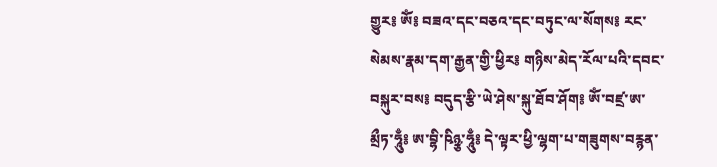གྱུར༔ ཨོཾ༔ བཟའ་དང་བཅའ་དང་བཏུང་ལ་སོགས༔ རང་སེམས་རྣམ་དག་རྒྱན་གྱི་ཕྱིར༔ གཉིས་མེད་རོལ་པའི་དབང་བསྐུར་བས༔ བདུད་རྩི་ཡེ་ཤེས་སྐུ་ཐོབ་ཤོག༔ ཨོཾ་བཛྲ་ཨ་མྲྀཏ་ཧཱུྃ༔ ཨ་བྷི་ཥིཉྩ་ཧཱུྃ༔ དེ་ལྟར་ཕྱི་ལྷག་པ་གཟུགས་བརྙན་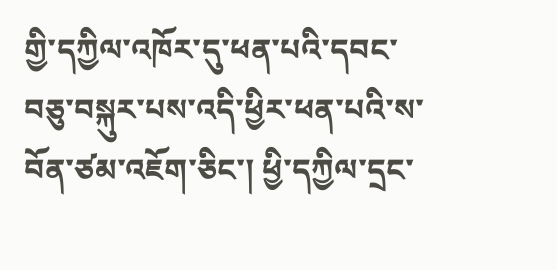གྱི་དཀྱིལ་འཁོར་དུ་ཕན་པའི་དབང་བཅུ་བསྐུར་པས་འདི་ཕྱིར་ཕན་པའི་ས་བོན་ཙམ་འཇོག་ཅིང་། ཕྱི་དཀྱིལ་དྲང་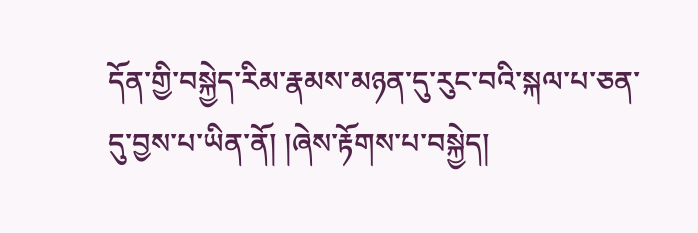དོན་གྱི་བསྐྱེད་རིམ་རྣམས་མཉན་དུ་རུང་བའི་སྐལ་པ་ཅན་དུ་བྱས་པ་ཡིན་ནོ། །ཞེས་རྟོགས་པ་བསྐྱེད།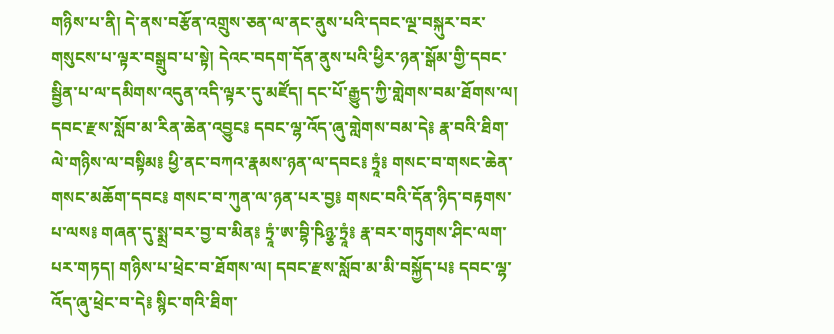གཉིས་པ་ནི། དེ་ནས་བརྩོན་འགྲུས་ཅན་ལ་ནང་ནུས་པའི་དབང་ལྔ་བསྐུར་བར་གསུངས་པ་ལྟར་བསྒྲུབ་པ་སྟེ། དེའང་བདག་དོན་ནུས་པའི་ཕྱིར་ཉན་སྒོམ་གྱི་དབང་སྦྱིན་པ་ལ་དམིགས་འདུན་འདི་ལྟར་དུ་མཛོད། དང་པོ་རྒྱུད་ཀྱི་གླེགས་བམ་ཐོགས་ལ། དབང་རྫས་སློབ་མ་རིན་ཆེན་འབྱུང༔ དབང་ལྷ་འོད་ཞུ་གླེགས་བམ་དེ༔ རྣ་བའི་ཐིག་ལེ་གཉིས་ལ་བསྟིམ༔ ཕྱི་ནང་བཀའ་རྣམས་ཉན་ལ་དབང༔ ཏྲཱཾ༔ གསང་བ་གསང་ཆེན་གསང་མཆོག་དབང༔ གསང་བ་ཀུན་ལ་ཉན་པར་བྱ༔ གསང་བའི་དོན་ཉིད་བརྟགས་པ་ལས༔ གཞན་དུ་སྨྲ་བར་བྱ་བ་མིན༔ ཏྲཱཾ་ཨ་བྷི་ཥིཉྩ་ཏྲཱཾ༔ རྣ་བར་གཏུགས་ཤིང་ལག་པར་གཏད། གཉིས་པ་ཕྲེང་བ་ཐོགས་ལ། དབང་རྫས་སློབ་མ་མི་བསྐྱོད་པ༔ དབང་ལྷ་འོད་ཞུ་ཕྲེང་བ་དེ༔ སྙིང་གའི་ཐིག་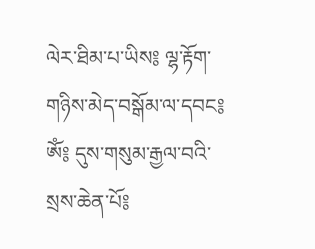ལེར་ཐིམ་པ་ཡིས༔ ལྷ་རྟོག་གཉིས་མེད་བསྒོམ་ལ་དབང༔ ཨོཾ༔ དུས་གསུམ་རྒྱལ་བའི་སྲས་ཆེན་པོ༔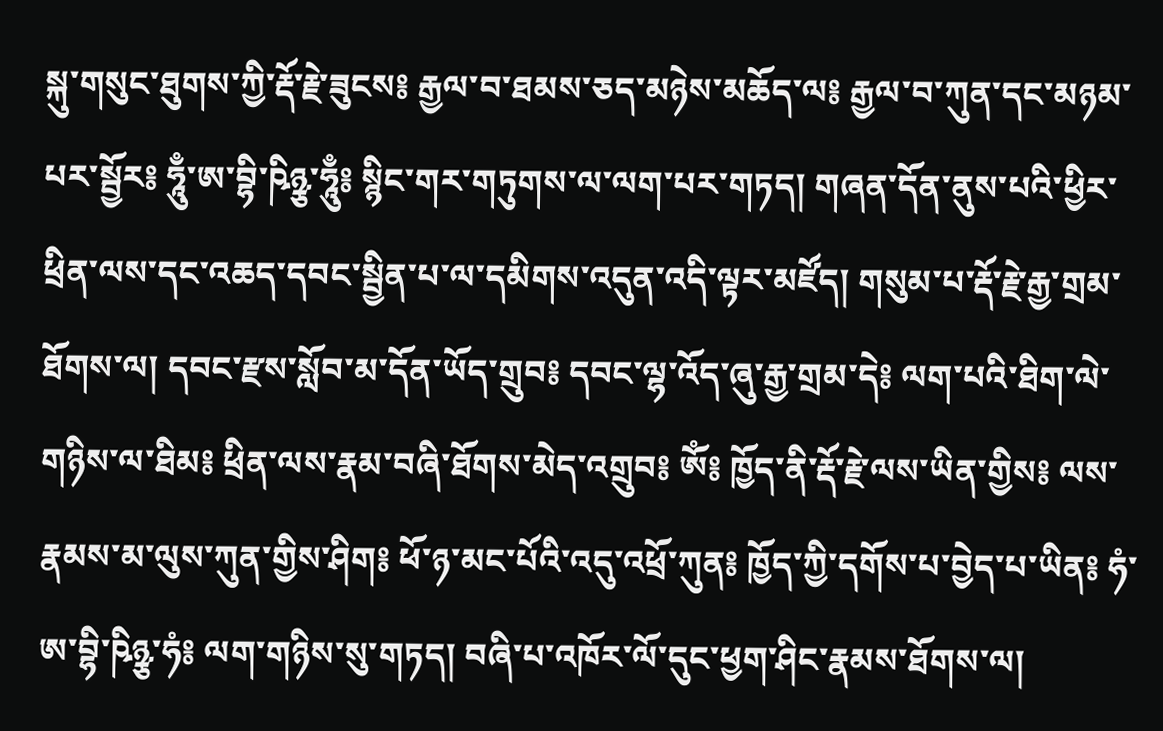སྐུ་གསུང་ཐུགས་ཀྱི་རྡོ་རྗེ་ཟུངས༔ རྒྱལ་བ་ཐམས་ཅད་མཉེས་མཆོད་ལ༔ རྒྱལ་བ་ཀུན་དང་མཉམ་པར་སྦྱོར༔ ཧཱུྃ་ཨ་བྷི་ཥིཉྩ་ཧཱུྃ༔ སྙིང་གར་གཏུགས་ལ་ལག་པར་གཏད། གཞན་དོན་ནུས་པའི་ཕྱིར་ཕྲིན་ལས་དང་འཆད་དབང་སྦྱིན་པ་ལ་དམིགས་འདུན་འདི་ལྟར་མཛོད། གསུམ་པ་རྡོ་རྗེ་རྒྱ་གྲམ་ཐོགས་ལ། དབང་རྫས་སློབ་མ་དོན་ཡོད་གྲུབ༔ དབང་ལྷ་འོད་ཞུ་རྒྱ་གྲམ་དེ༔ ལག་པའི་ཐིག་ལེ་གཉིས་ལ་ཐིམ༔ ཕྲིན་ལས་རྣམ་བཞི་ཐོགས་མེད་འགྲུབ༔ ཨོཾ༔ ཁྱོད་ནི་རྡོ་རྗེ་ལས་ཡིན་གྱིས༔ ལས་རྣམས་མ་ལུས་ཀུན་གྱིས་ཤིག༔ ཕོ་ཉ་མང་པོའི་འདུ་འཕྲོ་ཀུན༔ ཁྱོད་ཀྱི་དགོས་པ་བྱེད་པ་ཡིན༔ ཧཾ་ཨ་བྷི་ཥིཉྩ་ཧཾ༔ ལག་གཉིས་སུ་གཏད། བཞི་པ་འཁོར་ལོ་དུང་ཕྱག་ཤིང་རྣམས་ཐོགས་ལ།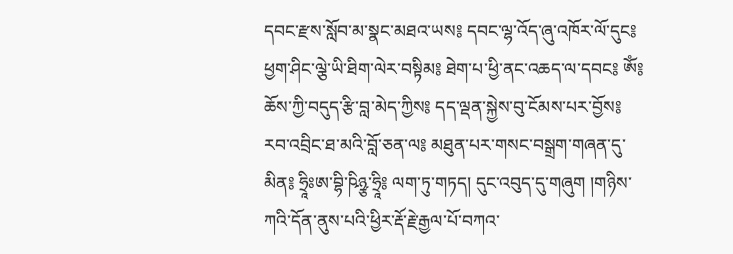དབང་རྫས་སློབ་མ་སྣང་མཐའ་ཡས༔ དབང་ལྷ་འོད་ཞུ་འཁོར་ལོ་དུང༔ ཕྱག་ཤིང་ལྕེ་ཡི་ཐིག་ལེར་བསྟིམ༔ ཐེག་པ་ཕྱི་ནང་འཆད་ལ་དབང༔ ཨོཾ༔ ཆོས་ཀྱི་བདུད་རྩི་བླ་མེད་ཀྱིས༔ དད་ལྡན་སྐྱེས་བུ་ངོམས་པར་བྱོས༔ རབ་འབྲིང་ཐ་མའི་བློ་ཅན་ལ༔ མཐུན་པར་གསང་བསྒྲག་གཞན་དུ་མིན༔ ཧྲཱིཿཨ་བྷི་ཥིཉྩ་ཧྲཱི༔ ལག་ཏུ་གཏད། དུང་འབུད་དུ་གཞུག །གཉིས་ཀའི་དོན་ནུས་པའི་ཕྱིར་རྡོ་རྗེ་རྒྱལ་པོ་བཀའ་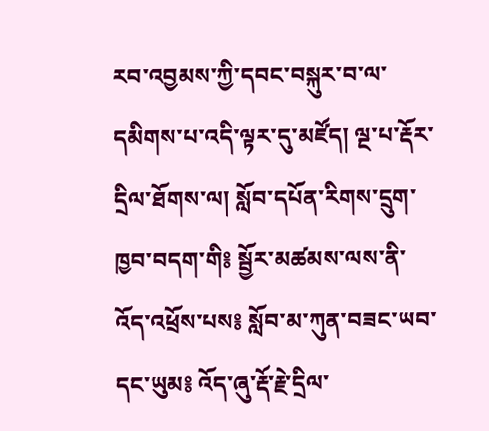རབ་འབྱམས་ཀྱི་དབང་བསྐུར་བ་ལ་དམིགས་པ་འདི་ལྟར་དུ་མཛོད། ལྔ་པ་རྡོར་དྲིལ་ཐོགས་ལ། སློབ་དཔོན་རིགས་དྲུག་ཁྱབ་བདག་གི༔ སྦྱོར་མཚམས་ལས་ནི་འོད་འཕྲོས་པས༔ སློབ་མ་ཀུན་བཟང་ཡབ་དང་ཡུམ༔ འོད་ཞུ་རྡོ་རྗེ་དྲིལ་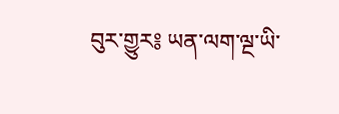བུར་གྱུར༔ ཡན་ལག་ལྔ་ཡི་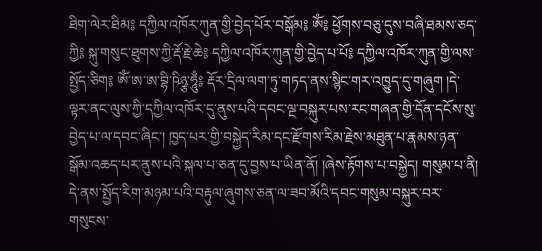ཐིག་ལེར་ཐིམ༔ དཀྱིལ་འཁོར་ཀུན་གྱི་བྱེད་པོར་བསྒོམ༔ ཨོཾ༔ ཕྱོགས་བཅུ་དུས་བཞི་ཐམས་ཅད་ཀྱི༔ སྐུ་གསུང་ཐུགས་ཀྱི་རྡོ་རྗེ་ཆེ༔ དཀྱིལ་འཁོར་ཀུན་གྱི་བྱེད་པ་པོ༔ དཀྱིལ་འཁོར་ཀུན་གྱི་ལས་སྤྱོད་ཅིག༔ ཨོཾ་ཨ་ཨ་བྷི་ཥིཉྩ་ཧཱུྃ༔ རྡོར་དྲིལ་ལག་ཏུ་གཏད་ནས་སྙིང་གར་འཁྱུད་དུ་གཞུག །དེ་ལྟར་ནང་ལུས་ཀྱི་དཀྱིལ་འཁོར་དུ་ནུས་པའི་དབང་ལྔ་བསྐུར་པས་རང་གཞན་གྱི་དོན་དངོས་སུ་བྱེད་པ་ལ་དབང་ཞིང་། ཁྱད་པར་གྱི་བསྐྱེད་རིམ་དང་རྫོགས་རིམ་རྗེས་མཐུན་པ་རྣམས་ཉན་སྒོམ་འཆད་པར་ནུས་པའི་སྐལ་པ་ཅན་དུ་བྱས་པ་ཡིན་ནོ། །ཞེས་རྟོགས་པ་བསྐྱེད། གསུམ་པ་ནི། དེ་ནས་སྤྱོད་རིག་མཉམ་པའི་བརྟུལ་ཞུགས་ཅན་ལ་ཟབ་མོའི་དབང་གསུམ་བསྐུར་བར་གསུངས་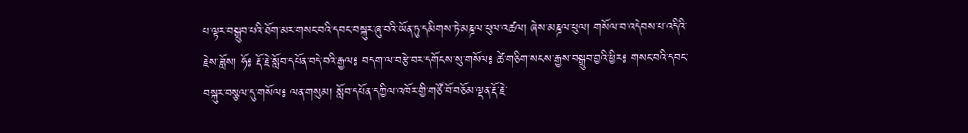པ་ལྟར་བསྒྲུབ་པའི་ཐོག་མར་གསང་བའི་དབང་བསྐུར་ཞུ་བའི་ཡོན་ཏུ་དམིགས་ཏེ་མཎྜལ་ཕུལ་འཚལ། ཞེས་མཎྜལ་ཕུལ། གསོལ་བ་འདེབས་པ་འདིའི་རྗེས་ཟློས། ཧོ༔ རྡོ་རྗེ་སློབ་དཔོན་བདེ་བའི་རྒྱལ༔ བདག་ལ་བརྩེ་བར་དགོངས་སུ་གསོལ༔ ཚེ་གཅིག་སངས་རྒྱས་བསྒྲུབ་བྱའི་ཕྱིར༔ གསང་བའི་དབང་བསྐུར་བསྩལ་དུ་གསོལ༔ ལན་གསུམ། སློབ་དཔོན་དཀྱིལ་འཁོར་གྱི་གཙོ་བོ་བཅོམ་ལྡན་རྡོ་རྗེ་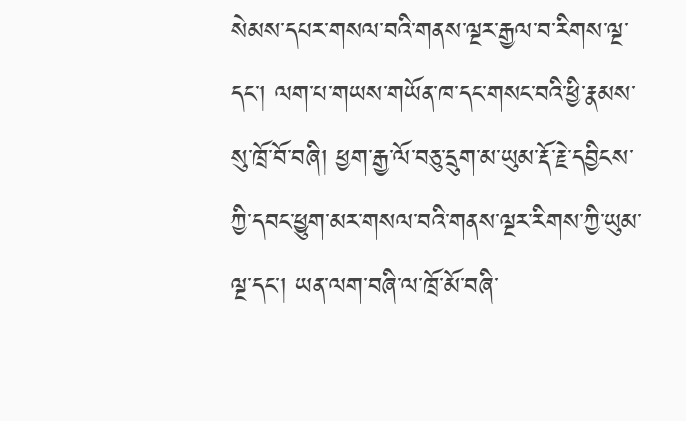སེམས་དཔར་གསལ་བའི་གནས་ལྔར་རྒྱལ་བ་རིགས་ལྔ་དང་། ལག་པ་གཡས་གཡོན་ཁ་དང་གསང་བའི་ཕྱི་རྣམས་སུ་ཁྲོ་བོ་བཞི། ཕྱག་རྒྱ་ལོ་བཅུ་དྲུག་མ་ཡུམ་རྡོ་རྗེ་དབྱིངས་ཀྱི་དབང་ཕྱུག་མར་གསལ་བའི་གནས་ལྔར་རིགས་ཀྱི་ཡུམ་ལྔ་དང་། ཡན་ལག་བཞི་ལ་ཁྲོ་མོ་བཞི་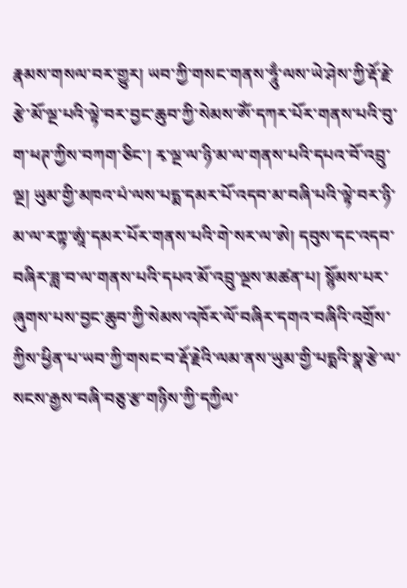རྣམས་གསལ་བར་གྱུར། ཡབ་ཀྱི་གསང་གནས་ཧཱུྃ་ལས་ཡེ་ཤེས་ཀྱི་རྡོ་རྗེ་རྩེ་མོ་ལྔ་པའི་ལྟེ་བར་བྱང་ཆུབ་ཀྱི་སེམས་ཨོཾ་དཀར་པོར་གནས་པའི་བུ་ག་ཕཊ་ཀྱིས་བཀག་ཅིང་། རྭ་ལྔ་ལ་ཉི་མ་ལ་གནས་པའི་དཔའ་བོ་འབྲུ་ལྔ། ཡུམ་གྱི་མཁའ་པཾ་ལས་པདྨ་དམར་པོ་འདབ་མ་བཞི་པའི་ལྟེ་བར་ཉི་མ་ལ་རཀྟ་ཨཱཾ་དམར་པོར་གནས་པའི་གེ་སར་ལ་ཨེ། དབུས་དང་འདབ་བཞིར་ཟླ་བ་ལ་གནས་པའི་དཔའ་མོ་འབྲུ་ལྔས་མཚན་པ། སྙོམས་པར་ཞུགས་པས་བྱང་ཆུབ་ཀྱི་སེམས་འཁོར་ལོ་བཞིར་དགའ་བཞིའི་འགྲོས་ཀྱིས་ཕྱིན་པ་ཡབ་ཀྱི་གསང་བ་རྡོ་རྗེའི་ལམ་ནས་ཡུམ་གྱི་པདྨའི་སྣ་རྩེ་ལ་སངས་རྒྱས་བཞི་བཅུ་རྩ་གཉིས་ཀྱི་དཀྱིལ་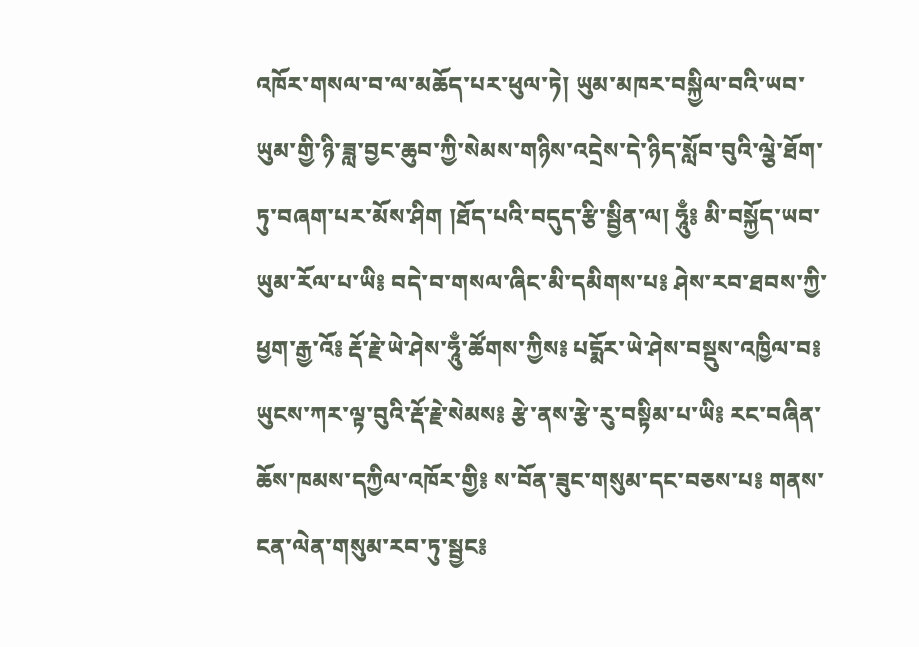འཁོར་གསལ་བ་ལ་མཆོད་པར་ཕུལ་ཏེ། ཡུམ་མཁར་བསྐྱིལ་བའི་ཡབ་ཡུམ་གྱི་ཉི་ཟླ་བྱང་ཆུབ་ཀྱི་སེམས་གཉིས་འདྲེས་དེ་ཉིད་སློབ་བུའི་ལྕེ་ཐོག་ཏུ་བཞག་པར་མོས་ཤིག །ཐོད་པའི་བདུད་རྩི་སྦྱིན་ལ། ཧཱུྃ༔ མི་བསྐྱོད་ཡབ་ཡུམ་རོལ་པ་ཡི༔ བདེ་བ་གསལ་ཞིང་མི་དམིགས་པ༔ ཤེས་རབ་ཐབས་ཀྱི་ཕྱག་རྒྱ་འོ༔ རྡོ་རྗེ་ཡེ་ཤེས་ཧཱུྃ་ཚོགས་ཀྱིས༔ པདྨོར་ཡེ་ཤེས་བསྡུས་འཁྱིལ་བ༔ ཡུངས་ཀར་ལྟ་བུའི་རྡོ་རྗེ་སེམས༔ རྩེ་ནས་རྩེ་རུ་བསྟིམ་པ་ཡི༔ རང་བཞིན་ཆོས་ཁམས་དཀྱིལ་འཁོར་གྱི༔ ས་བོན་ཟུང་གསུམ་དང་བཅས་པ༔ གནས་ངན་ལེན་གསུམ་རབ་ཏུ་སྦྱང༔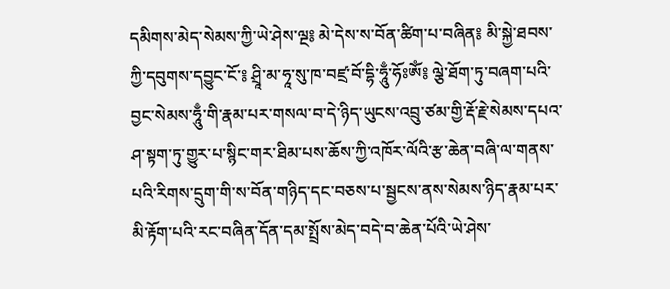དམིགས་མེད་སེམས་ཀྱི་ཡེ་ཤེས་ལྔ༔ མེ་དེས་ས་བོན་ཚིག་པ་བཞིན༔ མི་སྐྱེ་ཐབས་ཀྱི་དབུགས་དབྱུང་ངོ་༔ ཤྲཱི་མ་ཧཱ་སུ་ཁ་བཛྲ་བོ་དྷི་ཧཱུྃ་ཧོཿཨོཾ༔ ལྕེ་ཐོག་ཏུ་བཞག་པའི་བྱང་སེམས་ཧཱུྃ་གི་རྣམ་པར་གསལ་བ་དེ་ཉིད་ཡུངས་འབྲུ་ཙམ་གྱི་རྡོ་རྗེ་སེམས་དཔའ་ཤ་སྟག་ཏུ་གྱུར་པ་སྙིང་གར་ཐིམ་པས་ཆོས་ཀྱི་འཁོར་ལོའི་རྩ་ཆེན་བཞི་ལ་གནས་པའི་རིགས་དྲུག་གི་ས་བོན་གཉིད་དང་བཅས་པ་སྦྱངས་ནས་སེམས་ཉིད་རྣམ་པར་མི་རྟོག་པའི་རང་བཞིན་དོན་དམ་སྤྲོས་མེད་བདེ་བ་ཆེན་པོའི་ཡེ་ཤེས་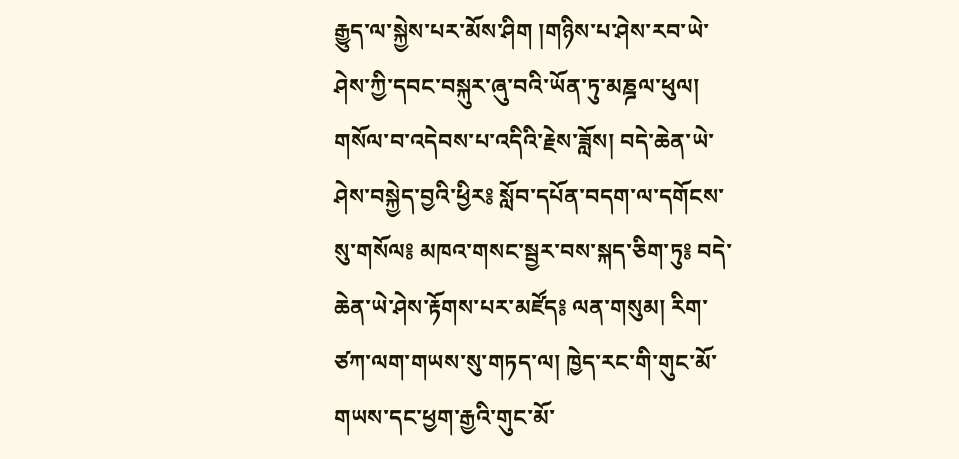རྒྱུད་ལ་སྐྱེས་པར་མོས་ཤིག །གཉིས་པ་ཤེས་རབ་ཡེ་ཤེས་ཀྱི་དབང་བསྐུར་ཞུ་བའི་ཡོན་ཏུ་མཎྜལ་ཕུལ། གསོལ་བ་འདེབས་པ་འདིའི་རྗེས་ཟློས། བདེ་ཆེན་ཡེ་ཤེས་བསྐྱེད་བྱའི་ཕྱིར༔ སློབ་དཔོན་བདག་ལ་དགོངས་སུ་གསོལ༔ མཁའ་གསང་སྦྱར་བས་སྐད་ཅིག་ཏུ༔ བདེ་ཆེན་ཡེ་ཤེས་རྟོགས་པར་མཛོད༔ ལན་གསུམ། རིག་ཙཀ་ལག་གཡས་སུ་གཏད་ལ། ཁྱེད་རང་གི་གུང་མོ་གཡས་དང་ཕྱག་རྒྱའི་གུང་མོ་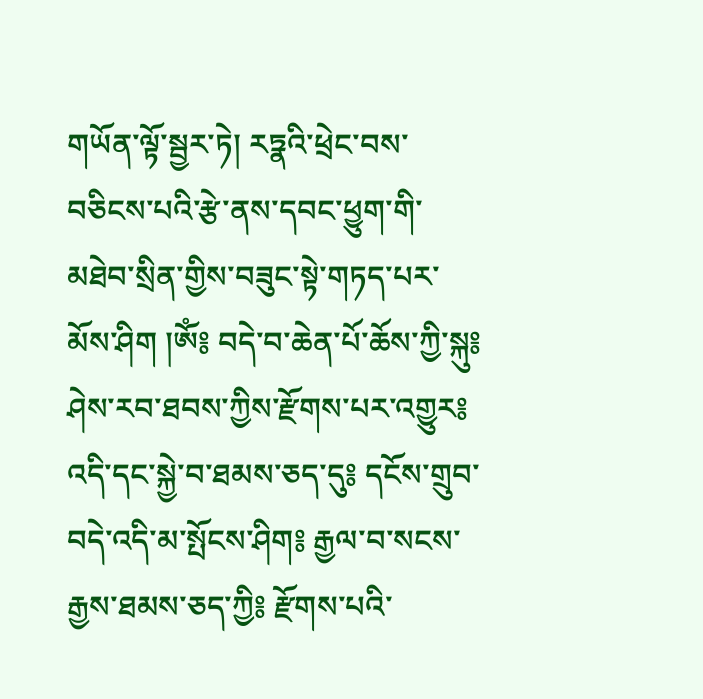གཡོན་ལྟོ་སྦྱར་ཏེ། རཏྣའི་ཕྲེང་བས་བཅིངས་པའི་རྩེ་ནས་དབང་ཕྱུག་གི་མཐེབ་སྲིན་གྱིས་བཟུང་སྟེ་གཏད་པར་མོས་ཤིག །ཨོཾ༔ བདེ་བ་ཆེན་པོ་ཆོས་ཀྱི་སྐུ༔ ཤེས་རབ་ཐབས་ཀྱིས་རྫོགས་པར་འགྱུར༔ འདི་དང་སྐྱེ་བ་ཐམས་ཅད་དུ༔ དངོས་གྲུབ་བདེ་འདི་མ་སྤོངས་ཤིག༔ རྒྱལ་བ་སངས་རྒྱས་ཐམས་ཅད་ཀྱི༔ རྫོགས་པའི་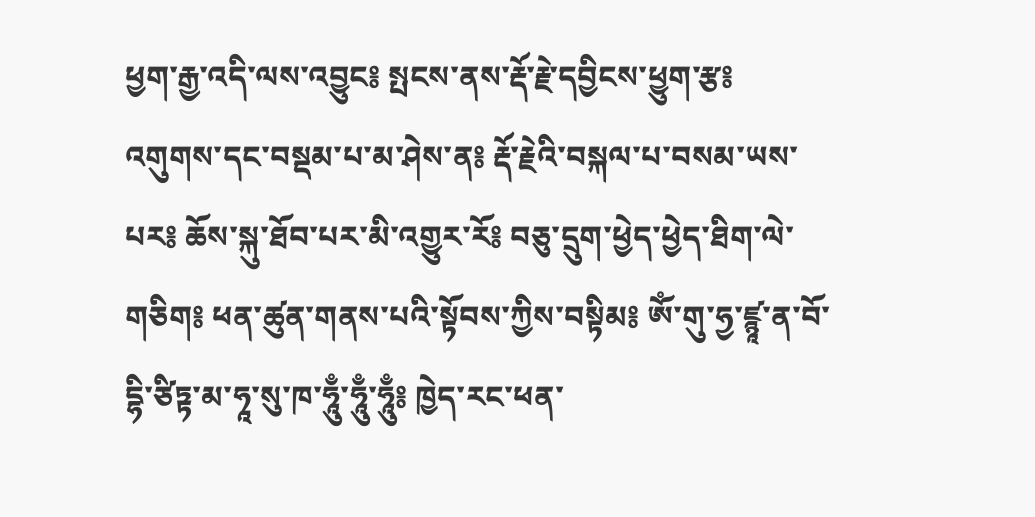ཕྱག་རྒྱ་འདི་ལས་འབྱུང༔ སྤངས་ནས་རྡོ་རྗེ་དབྱིངས་ཕྱུག་རྩ༔ འགུགས་དང་བསྡམ་པ་མ་ཤེས་ན༔ རྡོ་རྗེའི་བསྐལ་པ་བསམ་ཡས་པར༔ ཆོས་སྐུ་ཐོབ་པར་མི་འགྱུར་རོ༔ བཅུ་དྲུག་ཕྱེད་ཕྱེད་ཐིག་ལེ་གཅིག༔ ཕན་ཚུན་གནས་པའི་སྟོབས་ཀྱིས་བསྟིམ༔ ཨོཾ་གུ་ཧྱ་ཛྙཱ་ན་བོ་དྷི་ཙིཏྟ་མ་ཧཱ་སུ་ཁ་ཧཱུྃ་ཧཱུྃ་ཧཱུྃ༔ ཁྱེད་རང་ཕན་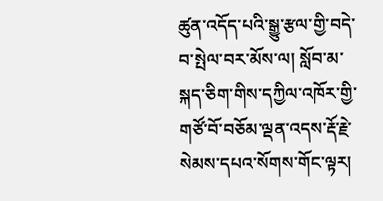ཚུན་འདོད་པའི་སྒྱུ་རྩལ་གྱི་བདེ་བ་སྤེལ་བར་མོས་ལ། སློབ་མ་སྐད་ཅིག་གིས་དཀྱིལ་འཁོར་གྱི་གཙོ་བོ་བཅོམ་ལྡན་འདས་རྡོ་རྗེ་སེམས་དཔའ་སོགས་གོང་ལྟར།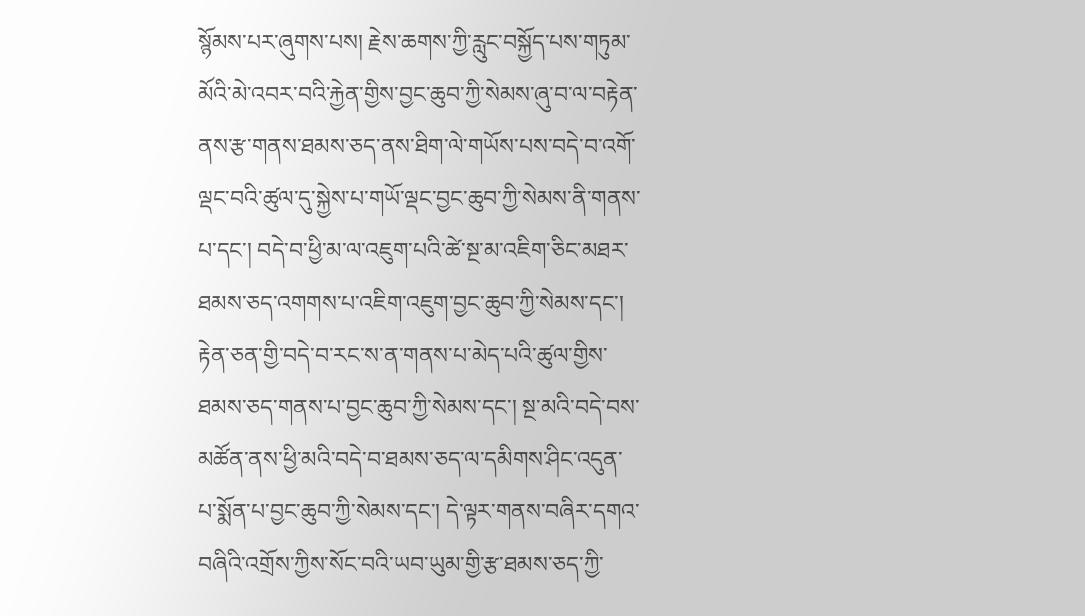སྙོམས་པར་ཞུགས་པས། རྗེས་ཆགས་ཀྱི་རླུང་བསྐྱོད་པས་གཏུམ་མོའི་མེ་འབར་བའི་རྐྱེན་གྱིས་བྱང་ཆུབ་ཀྱི་སེམས་ཞུ་བ་ལ་བརྟེན་ནས་རྩ་གནས་ཐམས་ཅད་ནས་ཐིག་ལེ་གཡོས་པས་བདེ་བ་འགོ་ལྡང་བའི་ཚུལ་དུ་སྐྱེས་པ་གཡོ་ལྡང་བྱང་ཆུབ་ཀྱི་སེམས་ནི་གནས་པ་དང་། བདེ་བ་ཕྱི་མ་ལ་འཇུག་པའི་ཚེ་སྔ་མ་འཇིག་ཅིང་མཐར་ཐམས་ཅད་འགགས་པ་འཇིག་འཇུག་བྱང་ཆུབ་ཀྱི་སེམས་དང་། རྟེན་ཅན་གྱི་བདེ་བ་རང་ས་ན་གནས་པ་མེད་པའི་ཚུལ་གྱིས་ཐམས་ཅད་གནས་པ་བྱང་ཆུབ་ཀྱི་སེམས་དང་། སྔ་མའི་བདེ་བས་མཚོན་ནས་ཕྱི་མའི་བདེ་བ་ཐམས་ཅད་ལ་དམིགས་ཤིང་འདུན་པ་སྨོན་པ་བྱང་ཆུབ་ཀྱི་སེམས་དང་། དེ་ལྟར་གནས་བཞིར་དགའ་བཞིའི་འགྲོས་ཀྱིས་སོང་བའི་ཡབ་ཡུམ་གྱི་རྩ་ཐམས་ཅད་ཀྱི་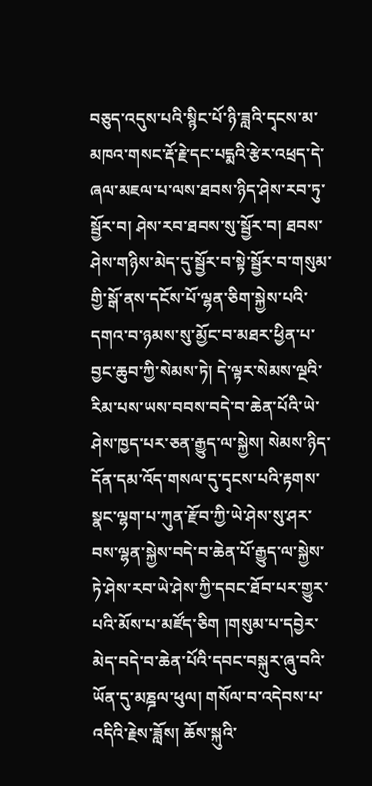བཅུད་འདུས་པའི་སྙིང་པོ་ཉི་ཟླའི་དྭངས་མ་མཁའ་གསང་རྡོ་རྗེ་དང་པདྨའི་རྩེར་འཕྲད་དེ་ཞལ་མཇལ་པ་ལས་ཐབས་ཉིད་ཤེས་རབ་ཏུ་སྦྱོར་བ། ཤེས་རབ་ཐབས་སུ་སྦྱོར་བ། ཐབས་ཤེས་གཉིས་མེད་དུ་སྦྱོར་བ་སྟེ་སྦྱོར་བ་གསུམ་གྱི་སྒོ་ནས་དངོས་པོ་ལྷན་ཅིག་སྐྱེས་པའི་དགའ་བ་ཉམས་སུ་མྱོང་བ་མཐར་ཕྱིན་པ་བྱང་ཆུབ་ཀྱི་སེམས་ཏེ། དེ་ལྟར་སེམས་ལྔའི་རིམ་པས་ཡས་བབས་བདེ་བ་ཆེན་པོའི་ཡེ་ཤེས་ཁྱད་པར་ཅན་རྒྱུད་ལ་སྐྱེས། སེམས་ཉིད་དོན་དམ་འོད་གསལ་དུ་དྭངས་པའི་རྟགས་སྣང་ལྷག་པ་ཀུན་རྫོབ་ཀྱི་ཡེ་ཤེས་སུ་ཤར་བས་ལྷན་སྐྱེས་བདེ་བ་ཆེན་པོ་རྒྱུད་ལ་སྐྱེས་ཏེ་ཤེས་རབ་ཡེ་ཤེས་ཀྱི་དབང་ཐོབ་པར་གྱུར་པའི་མོས་པ་མཛོད་ཅིག །གསུམ་པ་དབྱེར་མེད་བདེ་བ་ཆེན་པོའི་དབང་བསྐུར་ཞུ་བའི་ཡོན་དུ་མཎྜལ་ཕུལ། གསོལ་བ་འདེབས་པ་འདིའི་རྗེས་ཟློས། ཆོས་སྐུའི་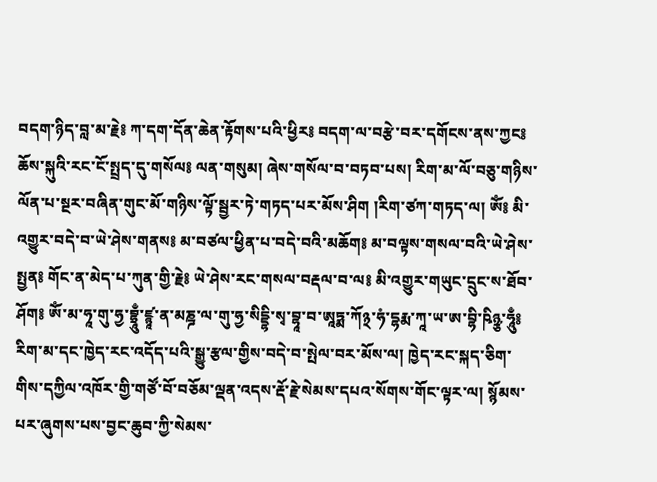བདག་ཉིད་བླ་མ་རྗེ༔ ཀ་དག་དོན་ཆེན་རྟོགས་པའི་ཕྱིར༔ བདག་ལ་བརྩེ་བར་དགོངས་ནས་ཀྱང༔ ཆོས་སྐུའི་རང་ངོ་སྤྲད་དུ་གསོལ༔ ལན་གསུམ། ཞེས་གསོལ་བ་བཏབ་པས། རིག་མ་ལོ་བཅུ་གཉིས་ལོན་པ་སྔར་བཞིན་གུང་མོ་གཉིས་ལྟོ་སྦྱར་ཏེ་གཏད་པར་མོས་ཤིག །རིག་ཙཀ་གཏད་ལ། ཨོཾ༔ མི་འགྱུར་བདེ་བ་ཡེ་ཤེས་གནས༔ མ་བཙལ་ཕྱིན་པ་བདེ་བའི་མཆོག༔ མ་བལྟས་གསལ་བའི་ཡེ་ཤེས་སྤྱན༔ གོང་ན་མེད་པ་ཀུན་གྱི་རྗེ༔ ཡེ་ཤེས་རང་གསལ་བརྡལ་བ་ལ༔ མི་འགྱུར་གཡུང་དྲུང་ས་ཐོབ་ཤོག༔ ཨོཾ་མ་ཧཱ་གུ་ཧྱ་བྷྲཱུྃ་ཛྙཱ་ན་མཎྜ་ལ་གུ་ཧྱ་སིདྡྷི་སྭ་བྷཱ་བ་ཨཱཏྨ་ཀོ྅་ཧཾ་དྷརྨ་ཀཱ་ཡ་ཨ་བྷི་ཥིཉྩ་ཧཱུྃ༔ རིག་མ་དང་ཁྱེད་རང་འདོད་པའི་སྒྱུ་རྩལ་གྱིས་བདེ་བ་སྤེལ་བར་མོས་ལ། ཁྱེད་རང་སྐད་ཅིག་གིས་དཀྱིལ་འཁོར་གྱི་གཙོ་བོ་བཅོམ་ལྡན་འདས་རྡོ་རྗེ་སེམས་དཔའ་སོགས་གོང་ལྟར་ལ། སྙོམས་པར་ཞུགས་པས་བྱང་ཆུབ་ཀྱི་སེམས་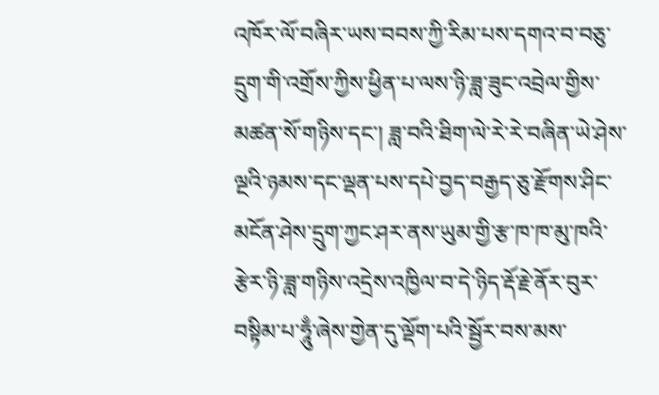འཁོར་ལོ་བཞིར་ཡས་བབས་ཀྱི་རིམ་པས་དགའ་བ་བཅུ་དྲུག་གི་འགྲོས་ཀྱིས་ཕྱིན་པ་ལས་ཉི་ཟླ་ཟུང་འབྲེལ་གྱིས་མཚན་སོ་གཉིས་དང་། ཟླ་བའི་ཐིག་ལེ་རེ་རེ་བཞིན་ཡེ་ཤེས་ལྔའི་ཉམས་དང་ལྡན་པས་དཔེ་བྱད་བརྒྱད་ཅུ་རྫོགས་ཤིང་མངོན་ཤེས་དྲུག་ཀྱང་ཤར་ནས་ཡུམ་གྱི་རྩ་ཁ་ཁ་མུ་ཁའི་རྩེར་ཉི་ཟླ་གཉིས་འདྲེས་འཁྱིལ་བ་དེ་ཉིད་རྡོ་རྗེ་ནོར་བུར་བསྟིམ་པ་ཧཱུྃ་ཞེས་གྱེན་དུ་ལྡོག་པའི་སྦྱོར་བས་མས་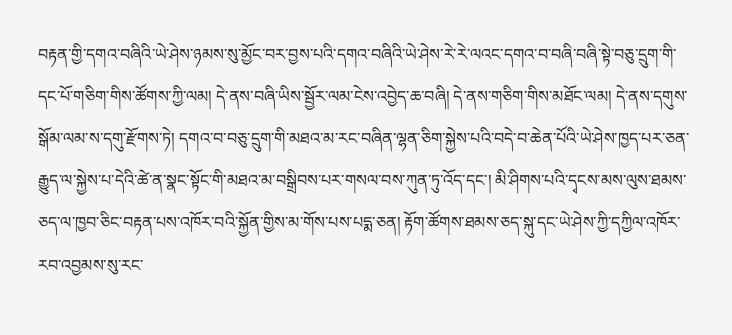བརྟན་གྱི་དགའ་བཞིའི་ཡེ་ཤེས་ཉམས་སུ་མྱོང་བར་བྱས་པའི་དགའ་བཞིའི་ཡེ་ཤེས་རེ་རེ་ལའང་དགའ་བ་བཞི་བཞི་སྟེ་བཅུ་དྲུག་གི་དང་པོ་གཅིག་གིས་ཚོགས་ཀྱི་ལམ། དེ་ནས་བཞི་ཡིས་སྦྱོར་ལམ་ངེས་འབྱེད་ཆ་བཞི། དེ་ནས་གཅིག་གིས་མཐོང་ལམ། དེ་ནས་དགུས་སྒོམ་ལམ་ས་དགུ་རྫོགས་ཏེ། དགའ་བ་བཅུ་དྲུག་གི་མཐའ་མ་རང་བཞིན་ལྷན་ཅིག་སྐྱེས་པའི་བདེ་བ་ཆེན་པོའི་ཡེ་ཤེས་ཁྱད་པར་ཅན་རྒྱུད་ལ་སྐྱེས་པ་དེའི་ཚེ་ན་སྣང་སྟོང་གི་མཐའ་མ་བསྒྲིབས་པར་གསལ་བས་ཀུན་ཏུ་འོད་དང་། མི་ཤིགས་པའི་དྭངས་མས་ལུས་ཐམས་ཅད་ལ་ཁྱབ་ཅིང་བརྟན་པས་འཁོར་བའི་སྐྱོན་གྱིས་མ་གོས་པས་པདྨ་ཅན། རྟོག་ཚོགས་ཐམས་ཅད་སྐུ་དང་ཡེ་ཤེས་ཀྱི་དཀྱིལ་འཁོར་རབ་འབྱམས་སུ་རང་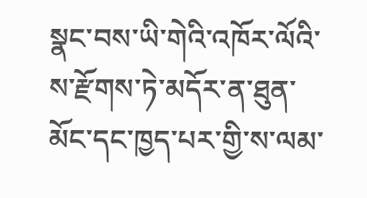སྣང་བས་ཡི་གེའི་འཁོར་ལོའི་ས་རྫོགས་ཏེ་མདོར་ན་ཐུན་མོང་དང་ཁྱད་པར་གྱི་ས་ལམ་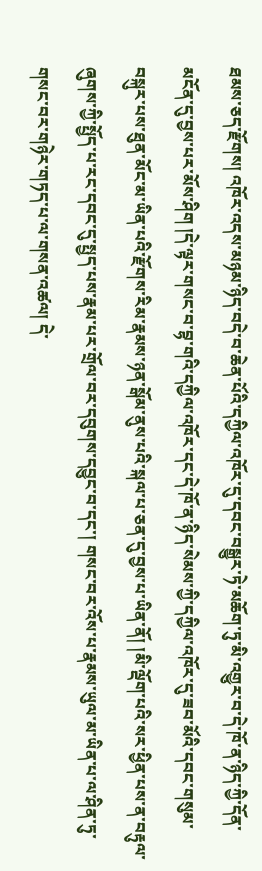ཐམས་ཅད་རྫོགས། འཁོར་འདས་མཉམ་ཉིད་བདེ་བ་ཆེན་པོའི་དཀྱིལ་འཁོར་དུ་དབང་བསྒྱུར་ཏེ་མཆོག་ཏུ་མི་འགྱུར་བ་དེ་ཁོ་ན་ཉིད་ཀྱི་དོན་མངོན་དུ་བྱས་པར་མོས་ཤིག །དེ་ལྟར་གསང་བ་བྷ་གའི་དཀྱིལ་འཁོར་དང་དེ་ཁོ་ན་ཉིད་སེམས་ཀྱི་དཀྱིལ་འཁོར་དུ་ཟབ་མོའི་དབང་གསུམ་བསྐུར་པས་ཐུན་མོང་མ་ཡིན་པའི་རྫོགས་རིམ་རྣམས་ཉན་སྒོམ་ནུས་པའི་སྐལ་པ་ཅན་དུ་བྱས་པ་ཡིན་ནོ། །མི་ལྡོག་པའི་སར་ཕྱིན་པས་ན་བརྟུལ་ཞུགས་ཀྱི་སྤྱོད་པ་རང་དབང་དུ་སྤྱད་པས་རྣམ་པར་གྲོལ་བར་དབུགས་དབྱུང་བ་དང་། གསང་བར་འོས་པ་རྣམས་ཡུལ་མ་ཡིན་པ་ལ་ཤིན་ཏུ་གསང་བར་གཉེར་གཏད་པ་ལ་གསན་འཚལ། དེ་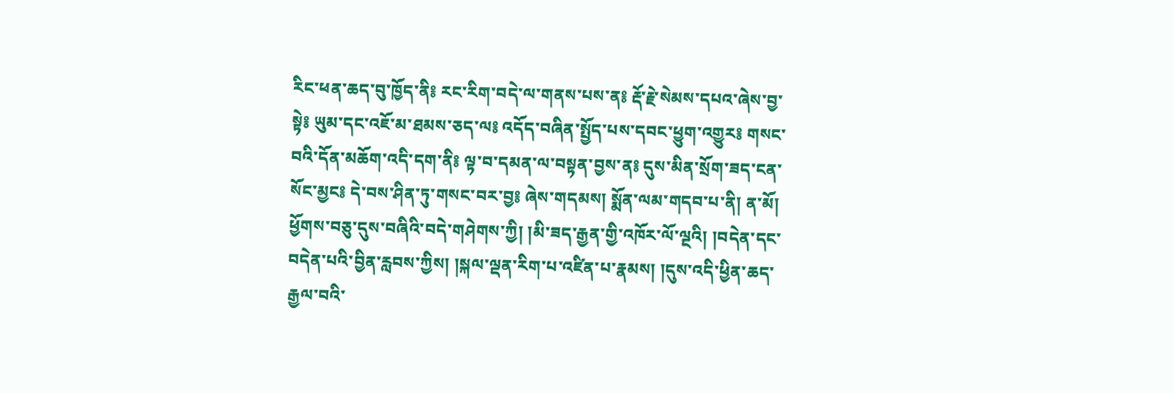རིང་ཕན་ཆད་བུ་ཁྱོད་ནི༔ རང་རིག་བདེ་ལ་གནས་པས་ན༔ རྡོ་རྗེ་སེམས་དཔའ་ཞེས་བྱ་སྟེ༔ ཡུམ་དང་འཇོ་མ་ཐམས་ཅད་ལ༔ འདོད་བཞིན་སྤྱོད་པས་དབང་ཕྱུག་འགྱུར༔ གསང་བའི་དོན་མཆོག་འདི་དག་ནི༔ ལྟ་བ་དམན་ལ་བསྟན་བྱས་ན༔ དུས་མིན་སྲོག་ཟད་ངན་སོང་མྱང༔ དེ་བས་ཤིན་ཏུ་གསང་བར་བྱ༔ ཞེས་གདམས། སྨོན་ལམ་གདབ་པ་ནི། ན་མོ། ཕྱོགས་བཅུ་དུས་བཞིའི་བདེ་གཤེགས་ཀྱི། །མི་ཟད་རྒྱན་གྱི་འཁོར་ལོ་ལྔའི། །བདེན་དང་བདེན་པའི་བྱིན་རླབས་ཀྱིས། །སྐལ་ལྡན་རིག་པ་འཛིན་པ་རྣམས། །དུས་འདི་ཕྱིན་ཆད་རྒྱལ་བའི་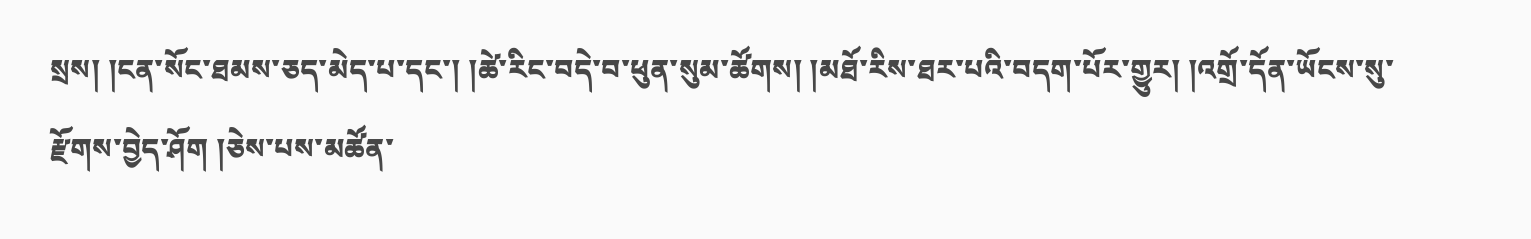སྲས། །ངན་སོང་ཐམས་ཅད་མེད་པ་དང་། །ཚེ་རིང་བདེ་བ་ཕུན་སུམ་ཚོགས། །མཐོ་རིས་ཐར་པའི་བདག་པོར་གྱུར། །འགྲོ་དོན་ཡོངས་སུ་རྫོགས་བྱེད་ཤོག །ཅེས་པས་མཚོན་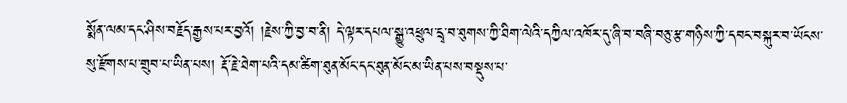སྨོན་ལམ་དང་ཤིས་བརྗོད་རྒྱས་པར་བྱའོ། །རྗེས་ཀྱི་བྱ་བ་ནི། དེ་ལྟར་དཔལ་སྒྱུ་འཕྲུལ་དྲྭ་བ་ཐུགས་ཀྱི་ཐིག་ལེའི་དཀྱིལ་འཁོར་དུ་ཞི་བ་བཞི་བཅུ་རྩ་གཉིས་ཀྱི་དབང་བསྐུར་བ་ཡོངས་སུ་རྫོགས་པ་གྲུབ་པ་ཡིན་པས། རྡོ་རྗེ་ཐེག་པའི་དམ་ཚིག་ཐུན་མོང་དང་ཐུན་མོང་མ་ཡིན་པས་བསྡུས་པ་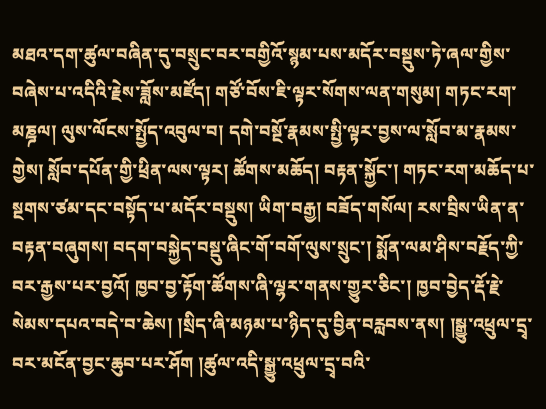མཐའ་དག་ཚུལ་བཞིན་དུ་བསྲུང་བར་བགྱིའོ་སྙམ་པས་མདོར་བསྡུས་ཏེ་ཞལ་གྱིས་བཞེས་པ་འདིའི་རྗེས་ཟློས་མཛོད། གཙོ་བོས་ཇི་ལྟར་སོགས་ལན་གསུམ། གཏང་རག་མཎྜལ། ལུས་ལོངས་སྤྱོད་འབུལ་བ། དགེ་བསྔོ་རྣམས་སྤྱི་ལྟར་བྱས་ལ་སློབ་མ་རྣམས་གྱེས། སློབ་དཔོན་གྱི་ཕྲིན་ལས་ལྟར། ཚོགས་མཆོད། བརྟན་སྐྱོང་། གཏང་རག་མཆོད་པ་སྔགས་ཙམ་དང་བསྟོད་པ་མདོར་བསྡུས། ཡིག་བརྒྱ། བཟོད་གསོལ། རས་བྲིས་ཡིན་ན་བརྟན་བཞུགས། བདག་བསྐྱེད་བསྡུ་ཞིང་གོ་བགོ་ལུས་སྲུང་། སྨོན་ལམ་ཤིས་བརྗོད་ཀྱི་བར་རྒྱས་པར་བྱའོ། ཁྱབ་བྱ་རྟོག་ཚོགས་ཞི་ལྷར་གནས་གྱུར་ཅིང་། ཁྱབ་བྱེད་རྡོ་རྗེ་སེམས་དཔའ་བདེ་བ་ཆེས། །སྲིད་ཞི་མཉམ་པ་ཉིད་དུ་བྱིན་བརླབས་ནས། །སྒྱུ་འཕྲུལ་དྲྭ་བར་མངོན་བྱང་ཆུབ་པར་ཤོག །ཚུལ་འདི་སྒྱུ་འཕྲུལ་དྲྭ་བའི་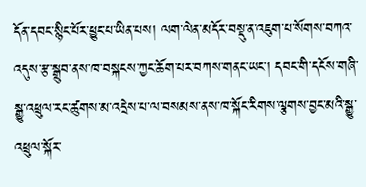དོན་དབང་སྙིང་པོར་ཕྱུང་པ་ཡིན་པས། ལག་ལེན་མདོར་བསྡུ་ན་འཇུག་པ་སོགས་བཀའ་འདུས་རྩ་སྒྲུབ་ནས་ཁ་བསྐངས་ཀྱང་ཆོག་པར་བཀས་གནང་ཡང་། དབང་གི་དངོས་གཞི་སྒྱུ་འཕྲུལ་རང་ཚུགས་མ་འདྲེས་པ་ལ་བསམས་ནས་ཁ་སྐོང་རིགས་ལྕགས་བྱང་མའི་སྒྱུ་འཕྲུལ་སྐོར་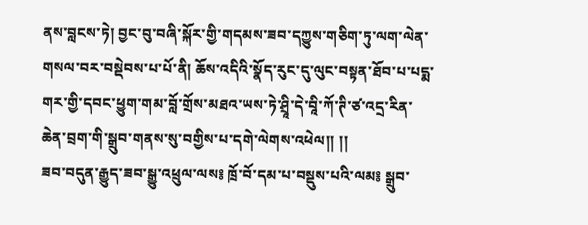ནས་བླངས་ཏེ། བྱང་བུ་བཞི་སྐོར་གྱི་གདམས་ཟབ་དཀྱུས་གཅིག་ཏུ་ལག་ལེན་གསལ་བར་བསྡེབས་པ་པོ་ནི། ཆོས་འདིའི་སྣོད་རུང་དུ་ལུང་བསྟན་ཐོབ་པ་པདྨ་གར་གྱི་དབང་ཕྱུག་གམ་བློ་གྲོས་མཐའ་ཡས་ཏེ་ཤྲཱི་དེ་བཱི་ཀོ་ཊི་ཙ་འདྲ་རིན་ཆེན་བྲག་གི་སྒྲུབ་གནས་སུ་བགྱིས་པ་དགེ་ལེགས་འཕེལ།། །།
ཟབ་བདུན་རྒྱུད་ཟབ་སྒྱུ་འཕྲུལ་ལས༔ ཁྲོ་བོ་དམ་པ་བསྡུས་པའི་ལམ༔ སྒྲུབ་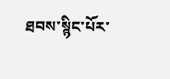ཐབས་སྙིང་པོར་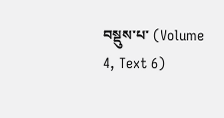བསྡུས་པ་ (Volume 4, Text 6)